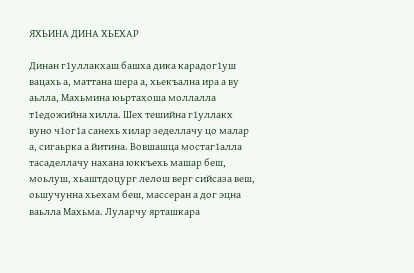ЯХЬИНА ДИНА ХЬЕХАР

Динан г1уллакхаш башха дика карадог1уш вацахь а, маттана шера а, хьекъална ира а ву аьлла, Махьмина юьртахоша моллалла т1едожийна хилла. Шех тешийна г1уллакх вуно ч1ог1а санехь хилар зеделлачу цо малар а, сигаьрка а йитина. Вовшашца мостаг1алла тасаделлачу нахана юккъехь машар беш, моьлуш, хьаштдоцург лелош верг сийсаза веш, оьшучунна хьехам беш, массеран а дог эцна ваьлла Махьма. Луларчу ярташкара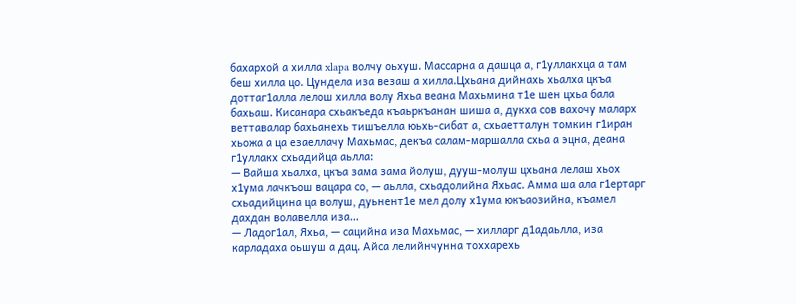бахархой а хилла xlapa волчу оьхуш. Массарна а дашца а, г1уллакхца а там беш хилла цо. Цундела иза везаш а хилла.Цхьана дийнахь хьалха цкъа доттаг1алла лелош хилла волу Яхьа веана Махьмина т1е шен цхьа бала бахьаш. Кисанара схьакъеда къаьркъанан шиша а, дукха сов вахочу маларх веттавалар бахьанехь тишъелла юьхь-сибат а, схьаетталун томкин г1иран хьожа а ца езаеллачу Махьмас, декъа салам-маршалла схьа а эцна, деана г1уллакх схьадийца аьлла:
— Вайша хьалха, цкъа зама зама йолуш, дууш-молуш цхьана лелаш хьох х1ума лачкъош вацара со, — аьлла, схьадолийна Яхьас. Амма ша ала г1ертарг схьадийцина ца волуш, дуьнент1е мел долу х1ума юкъаозийна, къамел дахдан волавелла иза…
— Ладог1ал, Яхьа, — сацийна иза Махьмас, — хилларг д1адаьлла, иза карладаха оьшуш а дац. Айса лелийнчунна тоххарехь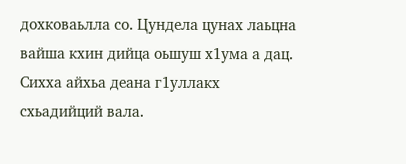дохковаьлла со. Цундела цунах лаьцна вайша кхин дийца оьшуш х1ума а дац. Сихха айхьа деана г1уллакх схьадийций вала.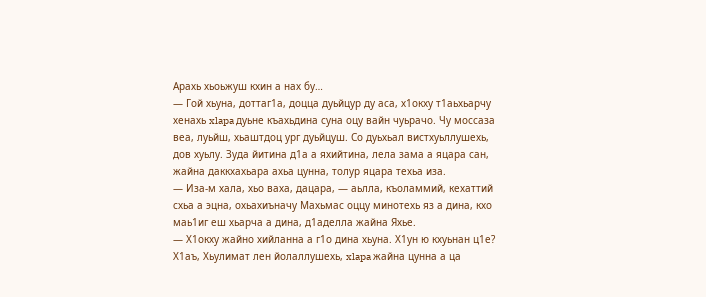Арахь хьоьжуш кхин а нах бу…
— Гой хьуна, доттаг1а, доцца дуьйцур ду аса, х1окху т1аьхьарчу хенахь xlapa дуьне къахьдина суна оцу вайн чуьрачо. Чу моссаза веа, луьйш, хьаштдоц ург дуьйцуш. Со дуьхьал вистхуьллушехь, дов хуьлу. Зуда йитина д1а а яхийтина, лела зама а яцара сан, жайна даккхахьара ахьа цунна, толур яцара техьа иза.
— Иза-м хала, хьо ваха, дацара, — аьлла, къоламмий, кехаттий схьа а эцна, охьахиъначу Махьмас оццу минотехь яз а дина, кхо маь1иг еш хьарча а дина, д1аделла жайна Яхье.
— Х1окху жайно хийланна а г1о дина хьуна. Х1ун ю кхуьнан ц1е? Х1аъ, Хьулимат лен йолаллушехь, xlapa жайна цунна а ца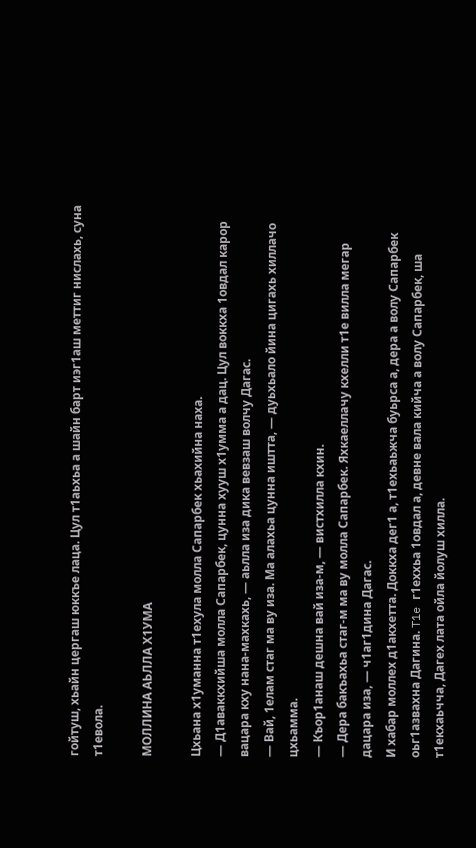гойтуш, хьайн цергаш юккъе лаца. Цул т1аьхьа а шайн барт иэг1аш меттиг нислахь, суна т1евола.

МОЛЛИНА АЬЛЛА Х1УМА

Цхьана х1уманна т1ехула молла Сапарбек хьахийна наха.
— Д1аваккхийша молла Сапарбек, цунна хууш х1умма а дац. Цул воккха 1овдал карор вацара кху нана-махкахь, — аьлла иза дика вевзаш волчу Дагас.
— Вай, 1елам стаг ма ву иза. Ма алахьа цунна иштта, — дуьхьало йина цигахь хиллачо цхьамма.
— Къор1анаш дешна вай иза-м, — вистхилла кхин.
— Дера бакъахьа стаг-м ма ву молла Сапарбек. Яхкаеллачу кхелли т1е вилла мегар дацара иза, — ч1аг1дина Дагас.
И хабар моллех д1акхетта. Доккха дег1 а, т1ехьаьжча буьрса а, дера а волу Сапарбек оьг1азвахна Дагина. T1e г1еххьа 1овдал а, девне вала кийча а волу Сапарбек, ша т1екхаьчча, Дагех лата ойла йолуш хилла.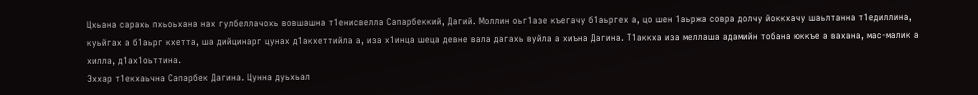Цхьана сарахь пхьоьхана нах гулбеллачохь вовшашна т1eнисвелла Сапарбеккий, Дагий. Моллин оьг1азе къегачу б1аьргех а, цо шен 1аьржа совра долчу йоккхачу шаьлтанна т1едиллина, куьйгах а б1аьрг кхетта, ша дийцинарг цунах д1акхеттийла а, иза х1инца шеца девне вала дагахь вуйла а хиъна Дагина. Т1аккха иза меллаша адамийн тобана юккъе а вахана, мас-малик а хилла, д1ах1оьттина.
Эххар т1екхаьчна Сапарбек Дагина. Цунна дуьхьал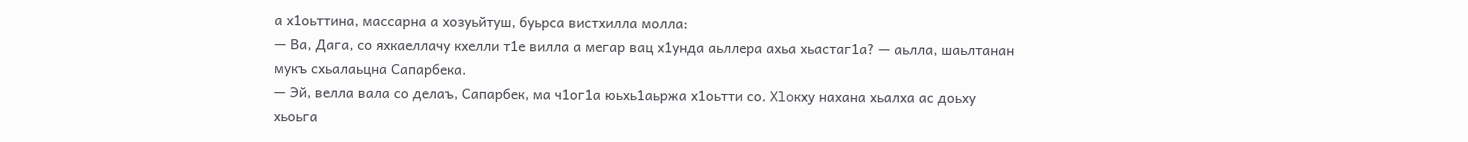а х1оьттина, массарна а хозуьйтуш, буьрса вистхилла молла:
— Ва, Дага, со яхкаеллачу кхелли т1е вилла а мегар вац х1унда аьллера ахьа хьастаг1а? — аьлла, шаьлтанан мукъ схьалаьцна Сапарбека.
— Эй, велла вала со делаъ, Сапарбек, ма ч1ог1а юьхь1аьржа х1оьтти со. Xloкxy нахана хьалха ас доьху хьоьга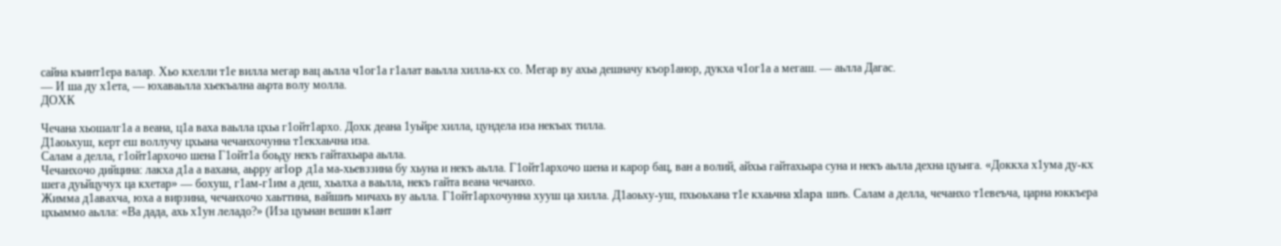сайна къинт1ера валар. Хьо кхелли т1е вилла мегар вац аьлла ч1ог1а г1алат ваьлла хилла-кх со. Мегар ву ахьа дешначу къор1анор, дукха ч1ог1а а мегаш. — аьлла Дагас.
— И ша ду х1ета, — юхаваьлла хьекъална аьрта волу молла.
ДОХК

Чечана хьошалг1а а веана, ц1а ваха ваьлла цхьа г1ойт1архо. Дохк деана 1уьйре хилла, цундела иза некъах тилла.
Д1аоьхуш, керт еш воллучу цхьана чечанхочунна т1екхаьчна иза.
Салам а делла, г1ойт1архочо шена Г1ойт1а боьду некъ гайтахьара аьлла.
Чечанхочо дийцина: лакха д1а а вахана, аьрру aгlop д1а мa-хьевззина бу хьуна и некъ аьлла. Г1ойт1архочо шена и карор бац, ван а волий, айхьа гайтахьара суна и некъ аьлла дехна цуьнга. «Доккха х1ума ду-кх шега дуьйцучух ца кхетар» — бохуш, г1ам-г1им а деш, хьалха а ваьлла, некъ гайта веана чечанхо.
Жимма д1авахча, юха а вирзина, чечанхочо хаьттина, вайшиъ мичахь ву аьлла. Г1ойт1архочунна хууш ца хилла. Д1аоьху-уш, пхьоьхана т1е кхаьчна xlapa шиъ. Салам а делла, чечанхо т1евеъча, царна юккъера цхьаммо аьлла: «Ва дада, ахь х1ун леладо?» (Иза цуьнан вешин к1ант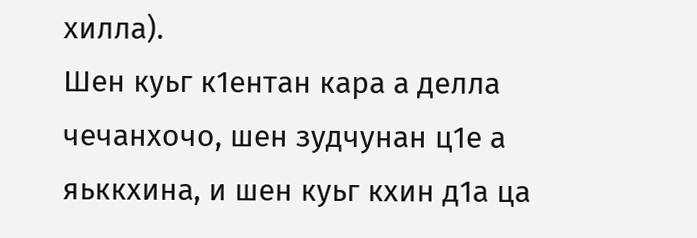хилла).
Шен куьг к1ентан кара а делла чечанхочо, шен зудчунан ц1е а яьккхина, и шен куьг кхин д1а ца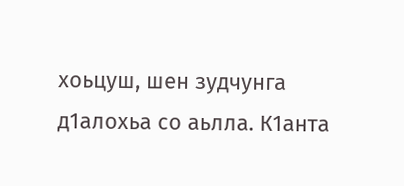хоьцуш, шен зудчунга д1алохьа со аьлла. К1анта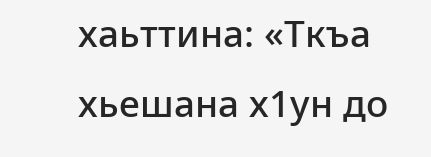хаьттина: «Ткъа хьешана х1ун до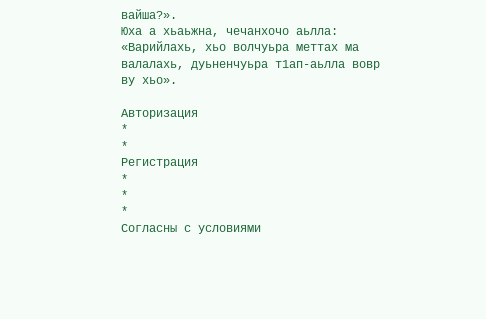вайша?».
Юха а хьаьжна, чечанхочо аьлла: «Варийлахь, хьо волчуьра меттах ма валалахь, дуьненчуьра т1ап-аьлла вовр ву хьо».

Авторизация
*
*
Регистрация
*
*
*
Согласны с условиями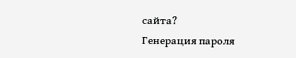сайта?
Генерация пароля